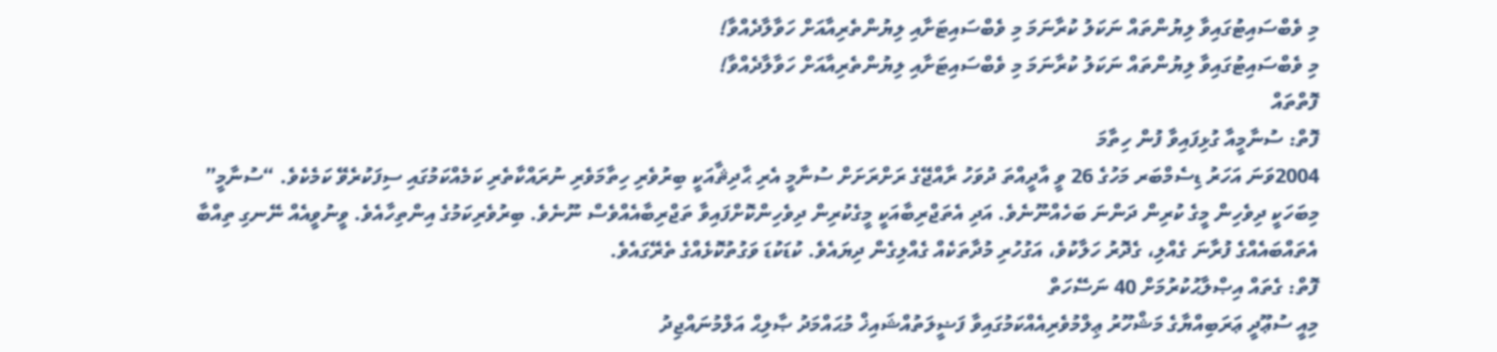މި ވެބްސައިޓުގައިވާ ލިޔުންތައް ނަކަލު ކުރާނަމަ މި ވެބްސައިޓަށާއި ލިޔުންތެރިއާއަށް ހަވާލާދެއްވާ!
މި ވެބްސައިޓުގައިވާ ލިޔުންތައް ނަކަލު ކުރާނަމަ މި ވެބްސައިޓަށާއި ލިޔުންތެރިއާއަށް ހަވާލާދެއްވާ!
ފޮތްތައް
ފޮތް: ސުނާމީއާ ގުޅިފައިވާ ފުން ހިތާމަ
2004ވަނަ އަހަރު ޑިސެމްބަރ މަހުގެ 26 ވީ އާދީއްތަ ދުވަހު ރާއްޖޭގެ ރަށްރަށަށް ސުނާމީ އެރި ޙާދިޘާއަކީ ބިރުވެރި ހިތާމަވެރި ނުރައްކާތެރި ކަމެއްކަމުގައި ސިފަކުރެވޭ ކަމެކެވެ. “ސުނާމީ” މިބަހަކީ ދިވެހިން މީގެ ކުރިން ދަންނަ ބަހެއްނޫނެވެ. އަދި އެތަޖްރިބާއަކީ މީގެކުރިން ދިވެހިންކޮށްފައިވާ ތަޖްރިބާއެއްވެސް ނޫނެވެ. ބިރުވެރިކަމުގެ އިންތިހާއެވެ. ވީނުވީއެއް ނޭނގި ތިއްބާ އެތައްބައެއްގެ ފުރާނަ ގެއްލި، ގެދޮރު ހަލާކުވެ، އަގުހުރި މުދާތަކެއް ގެއްލިގެން ދިޔައެވެ. ކުޑަކުޑަ ވަގުތުކޮޅެއްގެ ތެރޭގައެވެ.
ފޮތް: ގެތައް އިޞްލާޙުކުރުމަށް 40 ނަސޭހަތް
މިއީ ސުޢޫދީ ޢަރަބިއްޔާގެ މަޝްހޫރު ޢިލްމުވެރިއެއްކަމުގައިވާ ފަޟީލަތުއްޝައިޚް މުޙައްމަދު ޞާލިޙް އަލްމުނައްޖިދު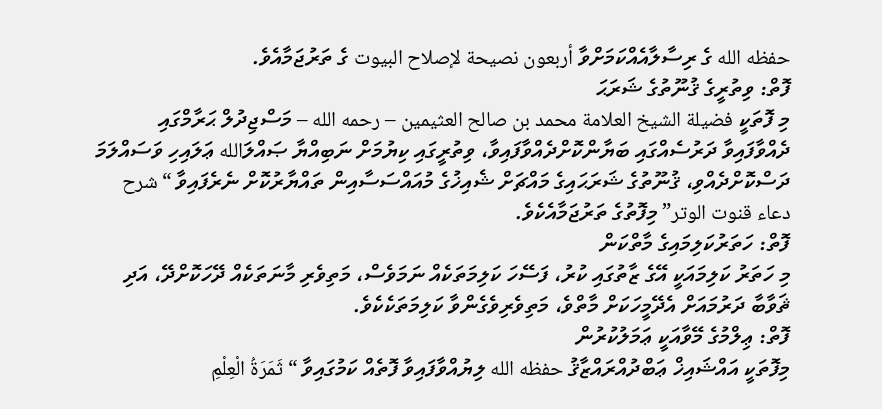حفظه الله ގެ ރިސާލާއެއްކަމަށްވާ أربعون نصيحة لإصلاح البيوت ގެ ތަރުޖަމާއެވެ.
ފޮތް: ވިތުރީގެ ޤުނޫތުގެ ޝަރަޙަ
މި ފޮތަކީ فضيلة الشيخ العلامة محمد بن صالح العثيمين – رحمه الله – މަސްޖިދުލް ޙަރާމްގައި ދެއްވާފައިވާ ދަރުސެއްގައި ބަޔާންކޮށްދެއްވާފައިވާ، ވިތުރީގައި ކިޔުމަށް ނަބިއްޔާ ޞައްލަالله ޢަލައިހި ވަސައްލަމަ ދަސްކޮށްދެއްވި، ޤުނޫތުގެ ޝަރަޙައިގެ މައްޗަށް ޝެއިޚުގެ މުއައްސަސާއިން ތައްޔާރުކޮށް ނެރެފައިވާ “شرح دعاء قنوت الوتر” މިފޮތުގެ ތަރުޖަމާއެކެވެ.
ފޮތް: ހަތަރުކަލިމައިގެ މާތްކަން
މި ހަތަރު ކަލިމައަކީ އޭގެ ޒާތުގައި ކުރު، ފަސޭހަ ކަލިމަތަކެއް ނަމަވެސް، މަތިވެރި މާނަތަކެއް ދޭހަކޮށްދޭ، އަދި ޘަވާބާ ދަރުމައަށް އެދޭމީހަކަށް މާތްވެ، މަތިވެރިވެގެންވާ ކަލިމަތަކެކެވެ.
ފޮތް: ޢިލްމުގެ މޭވާއަކީ ޢަމަލުކުރުން
މިފޮތަކީ އައްޝައިޚް ޢަބްދުއްރައްޒާޤު حفظه الله ލިޔުއްވާފައިވާ ފޮތެއް ކަމުގައިވާ “ثَمَرَةُ الْعِلْمِ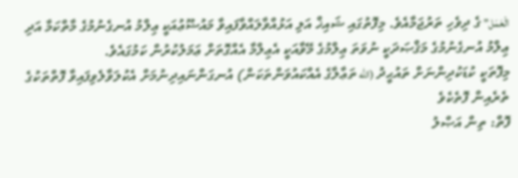الْعَمَل” ގެ ދިވެހި ތަރުޖަމާއެވެ. މިފޮތުގައި ޝައިޚް އަލި އަޅުއްވާލައްވާފައިވާ މައުޟޫޢުއަކީ ޢިލްމު އުނގެނުމުގެ މާތްކަމާ އަދި ޢިލްމު އުނގެނުމުގެ މަޤްޞަދަކީ ނުވަތަ ޢިލްމުގެ މޭވާއަކީ އެޢިލްމާ އެއްގޮތަށް ޢަމަލުކުރުން ކަމުގައެވެ.
މިފޮތަކީ ކުޑަކުދިންނަށް ތައުޙީދު (الله ތަޢާލާގެ އެއްކައުވަންތަކަން) އުނގަންނައިދިނުމަށް އެކުލަވާލެވިފައިވާ ފޮތްތަކުގެ ތެރެއިން ފޮތެކެވެ
ފޮތް: ތިން އަޞްލު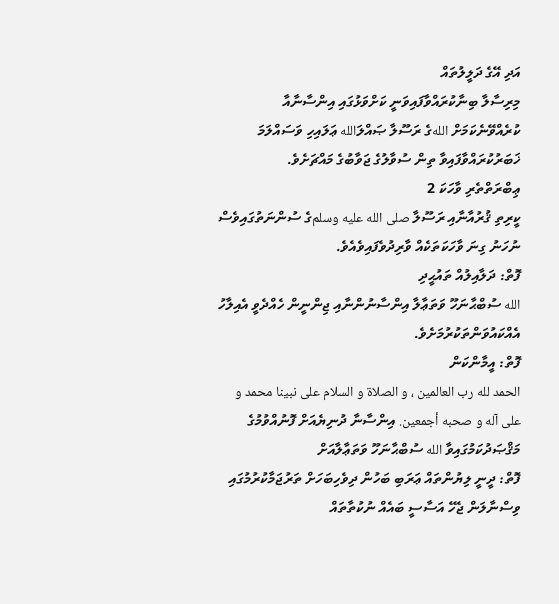އަދި އޭގެ ދަލީލުތައް
މިރިސާލާ ބިނާކުރައްވާފައިވަނީ ކަށްވަޅުގައި އިންސާނާއާ ކުރެއްވޭނެކަމަށް اللهގެ ރަސޫލާ ޞައްލަالله ޢަލައިހި ވަސައްލަމަ ޚަބަރުކުރައްވާފައިވާ ތިން ސުވާލުގެ ޖަވާބުގެ މައްޗަށެވެ.
ޢިބްރަތްތެރި ވާހަކަ 2
ކީރިތި ޤުރުއާނާއި ރަސޫލާ صلى الله عليه وسلمގެ ސުންނަތުގައިވެސް ނުހަނު ގިނަ ވާހަކަތަކެއް ވާރިދުވެފައިވެއެވެ.
ފޮތް: ދަލާއިލުއް ތައުޙީދި
الله ސުބްޙާނަހޫ ވަތަޢާލާ އިންސާނުންނާއި ޖިންނީން ހެއްދެވީ އެއިލާހު އެއްކައުވަންތަކުރުމަށެވެ.
ފޮތް: އީމާންކަން
الحمد لله رب العالمين ، و الصلاة و السلام على نبينا محمد و على آله و صحبه أجمعين. އިންސާނާ ދުނިޔެއަށް ފޮނުއްވުމުގެ މަޤްޞަދުކަމުގައިވާ الله ސުބްޙާނަހޫ ވަތަޢާލާއަށް
ފޮތް: ދީނީ ލިޔުންތައް ޢަރަބި ބަހުން ދިވެހިބަހަށް ތަރުޖަމާކުރުމުގައި ވިސްނާލަން ޖެހޭ އަސާސީ ބައެއް ނުކުތާތައް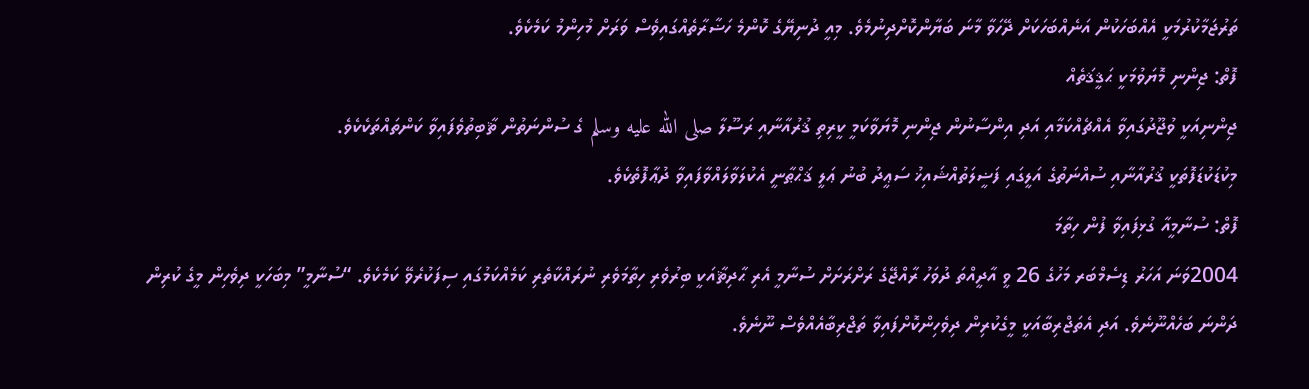ތަރުޖަމާކުރުމަކީ އެއްބަހަކުން އަނެއްބަހަކަށް ދޭހަވާ މާނަ ބަޔާންކޮށްދިނުމެވެ. މިއީ ދުނިޔޭގެ ކޮންމެ ހަޟާރާތެއްގައިވެސް ވަރަށް މުހިންމު ކަމެކެވެ.
ފޮތް: ޖިންނި މޮޔަވުމަކީ ޙަޤީޤަތެއް
ޖިންނިއަކީ ވުޖޫދުގައިވާ އެއްޗެއްކަމާއި އަދި އިންސާނުން ޖިންނި މޮޔަވާކަމީ ކީރިތި ޤުރުއާނާއި ރަސޫލާ صلى الله عليه وسلم ގެ ސުންނަތުން ޘާބިތުވެފައިވާ ކަންތައްތަކެކެވެ.
މިކުޑަކުޑަފޮތަކީ ޤުރުއާނާއި ސުއްނަތުގެ އަލީގައި ފަޟީލަތުއްޝައިޚު ސަޢީދު ބުނު ޢަލީ ޤަޙްޠާނީ އެކުލަވާލައްވާފައިވާ ދުޢާފޮތެކެވެ.
ފޮތް: ސުނާމީއާ ގުޅިފައިވާ ފުން ހިތާމަ
2004ވަނަ އަހަރު ޑިސެމްބަރ މަހުގެ 26 ވީ އާދީއްތަ ދުވަހު ރާއްޖޭގެ ރަށްރަށަށް ސުނާމީ އެރި ޙާދިޘާއަކީ ބިރުވެރި ހިތާމަވެރި ނުރައްކާތެރި ކަމެއްކަމުގައި ސިފަކުރެވޭ ކަމެކެވެ. “ސުނާމީ” މިބަހަކީ ދިވެހިން މީގެ ކުރިން ދަންނަ ބަހެއްނޫނެވެ. އަދި އެތަޖްރިބާއަކީ މީގެކުރިން ދިވެހިންކޮށްފައިވާ ތަޖްރިބާއެއްވެސް ނޫނެވެ.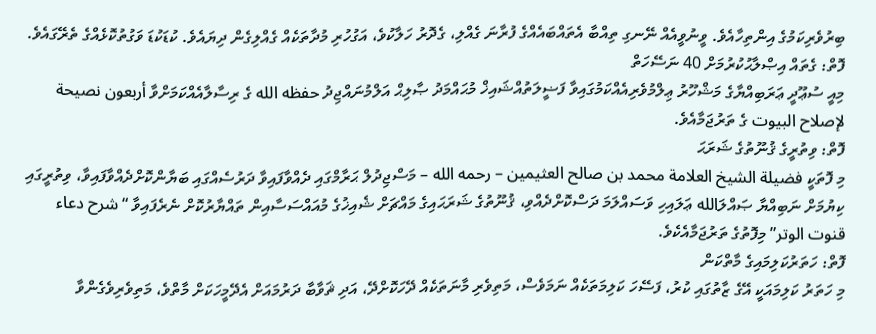ބިރުވެރިކަމުގެ އިންތިހާއެވެ. ވީނުވީއެއް ނޭނގި ތިއްބާ އެތައްބައެއްގެ ފުރާނަ ގެއްލި، ގެދޮރު ހަލާކުވެ، އަގުހުރި މުދާތަކެއް ގެއްލިގެން ދިޔައެވެ. ކުޑަކުޑަ ވަގުތުކޮޅެއްގެ ތެރޭގައެވެ.
ފޮތް: ގެތައް އިޞްލާޙުކުރުމަށް 40 ނަސޭހަތް
މިއީ ސުޢޫދީ ޢަރަބިއްޔާގެ މަޝްހޫރު ޢިލްމުވެރިއެއްކަމުގައިވާ ފަޟީލަތުއްޝައިޚް މުޙައްމަދު ޞާލިޙް އަލްމުނައްޖިދު حفظه الله ގެ ރިސާލާއެއްކަމަށްވާ أربعون نصيحة لإصلاح البيوت ގެ ތަރުޖަމާއެވެ.
ފޮތް: ވިތުރީގެ ޤުނޫތުގެ ޝަރަޙަ
މި ފޮތަކީ فضيلة الشيخ العلامة محمد بن صالح العثيمين – رحمه الله – މަސްޖިދުލް ޙަރާމްގައި ދެއްވާފައިވާ ދަރުސެއްގައި ބަޔާންކޮށްދެއްވާފައިވާ، ވިތުރީގައި ކިޔުމަށް ނަބިއްޔާ ޞައްލަالله ޢަލައިހި ވަސައްލަމަ ދަސްކޮށްދެއްވި، ޤުނޫތުގެ ޝަރަޙައިގެ މައްޗަށް ޝެއިޚުގެ މުއައްސަސާއިން ތައްޔާރުކޮށް ނެރެފައިވާ “شرح دعاء قنوت الوتر” މިފޮތުގެ ތަރުޖަމާއެކެވެ.
ފޮތް: ހަތަރުކަލިމައިގެ މާތްކަން
މި ހަތަރު ކަލިމައަކީ އޭގެ ޒާތުގައި ކުރު، ފަސޭހަ ކަލިމަތަކެއް ނަމަވެސް، މަތިވެރި މާނަތަކެއް ދޭހަކޮށްދޭ، އަދި ޘަވާބާ ދަރުމައަށް އެދޭމީހަކަށް މާތްވެ، މަތިވެރިވެގެންވާ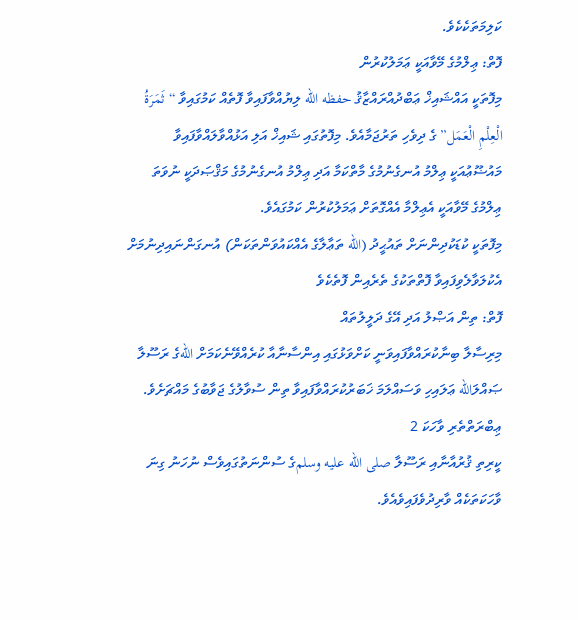ކަލިމަތަކެކެވެ.
ފޮތް: ޢިލްމުގެ މޭވާއަކީ ޢަމަލުކުރުން
މިފޮތަކީ އައްޝައިޚް ޢަބްދުއްރައްޒާޤު حفظه الله ލިޔުއްވާފައިވާ ފޮތެއް ކަމުގައިވާ “ثَمَرَةُ الْعِلْمِ الْعَمَل” ގެ ދިވެހި ތަރުޖަމާއެވެ. މިފޮތުގައި ޝައިޚް އަލި އަޅުއްވާލައްވާފައިވާ މައުޟޫޢުއަކީ ޢިލްމު އުނގެނުމުގެ މާތްކަމާ އަދި ޢިލްމު އުނގެނުމުގެ މަޤްޞަދަކީ ނުވަތަ ޢިލްމުގެ މޭވާއަކީ އެޢިލްމާ އެއްގޮތަށް ޢަމަލުކުރުން ކަމުގައެވެ.
މިފޮތަކީ ކުޑަކުދިންނަށް ތައުޙީދު (الله ތަޢާލާގެ އެއްކައުވަންތަކަން) އުނގަންނައިދިނުމަށް އެކުލަވާލެވިފައިވާ ފޮތްތަކުގެ ތެރެއިން ފޮތެކެވެ
ފޮތް: ތިން އަޞްލު އަދި އޭގެ ދަލީލުތައް
މިރިސާލާ ބިނާކުރައްވާފައިވަނީ ކަށްވަޅުގައި އިންސާނާއާ ކުރެއްވޭނެކަމަށް اللهގެ ރަސޫލާ ޞައްލަالله ޢަލައިހި ވަސައްލަމަ ޚަބަރުކުރައްވާފައިވާ ތިން ސުވާލުގެ ޖަވާބުގެ މައްޗަށެވެ.
ޢިބްރަތްތެރި ވާހަކަ 2
ކީރިތި ޤުރުއާނާއި ރަސޫލާ صلى الله عليه وسلمގެ ސުންނަތުގައިވެސް ނުހަނު ގިނަ ވާހަކަތަކެއް ވާރިދުވެފައިވެއެވެ.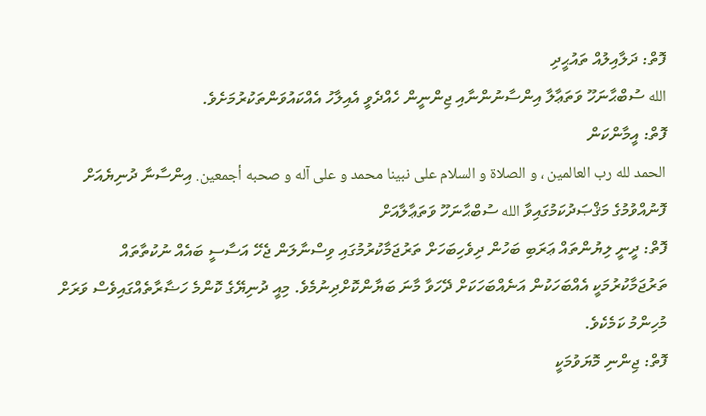ފޮތް: ދަލާއިލުއް ތައުޙީދި
الله ސުބްޙާނަހޫ ވަތަޢާލާ އިންސާނުންނާއި ޖިންނީން ހެއްދެވީ އެއިލާހު އެއްކައުވަންތަކުރުމަށެވެ.
ފޮތް: އީމާންކަން
الحمد لله رب العالمين ، و الصلاة و السلام على نبينا محمد و على آله و صحبه أجمعين. އިންސާނާ ދުނިޔެއަށް ފޮނުއްވުމުގެ މަޤްޞަދުކަމުގައިވާ الله ސުބްޙާނަހޫ ވަތަޢާލާއަށް
ފޮތް: ދީނީ ލިޔުންތައް ޢަރަބި ބަހުން ދިވެހިބަހަށް ތަރުޖަމާކުރުމުގައި ވިސްނާލަން ޖެހޭ އަސާސީ ބައެއް ނުކުތާތައް
ތަރުޖަމާކުރުމަކީ އެއްބަހަކުން އަނެއްބަހަކަށް ދޭހަވާ މާނަ ބަޔާންކޮށްދިނުމެވެ. މިއީ ދުނިޔޭގެ ކޮންމެ ހަޟާރާތެއްގައިވެސް ވަރަށް މުހިންމު ކަމެކެވެ.
ފޮތް: ޖިންނި މޮޔަވުމަކީ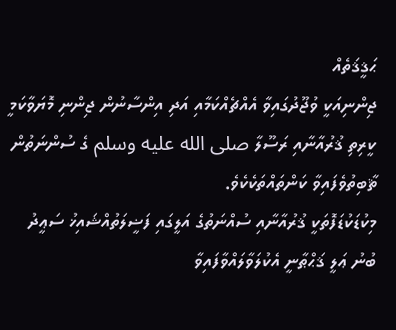ޙަޤީޤަތެއް
ޖިންނިއަކީ ވުޖޫދުގައިވާ އެއްޗެއްކަމާއި އަދި އިންސާނުން ޖިންނި މޮޔަވާކަމީ ކީރިތި ޤުރުއާނާއި ރަސޫލާ صلى الله عليه وسلم ގެ ސުންނަތުން ޘާބިތުވެފައިވާ ކަންތައްތަކެކެވެ.
މިކުޑަކުޑަފޮތަކީ ޤުރުއާނާއި ސުއްނަތުގެ އަލީގައި ފަޟީލަތުއްޝައިޚު ސަޢީދު ބުނު ޢަލީ ޤަޙްޠާނީ އެކުލަވާލައްވާފައިވާ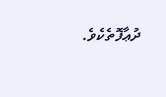ދުޢާފޮތެކެވެ.